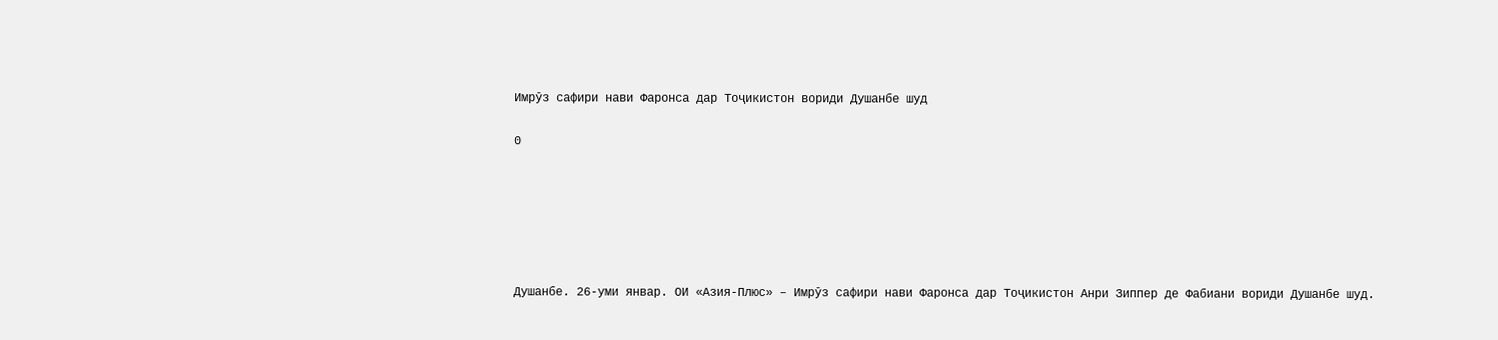Имрӯз сафири нави Фаронса дар Тоҷикистон вориди Душанбе шуд

0






Душанбе. 26-уми январ. ОИ «Азия-Плюс» – Имрӯз сафири нави Фаронса дар Тоҷикистон Анри Зиппер де Фабиани вориди Душанбе шуд.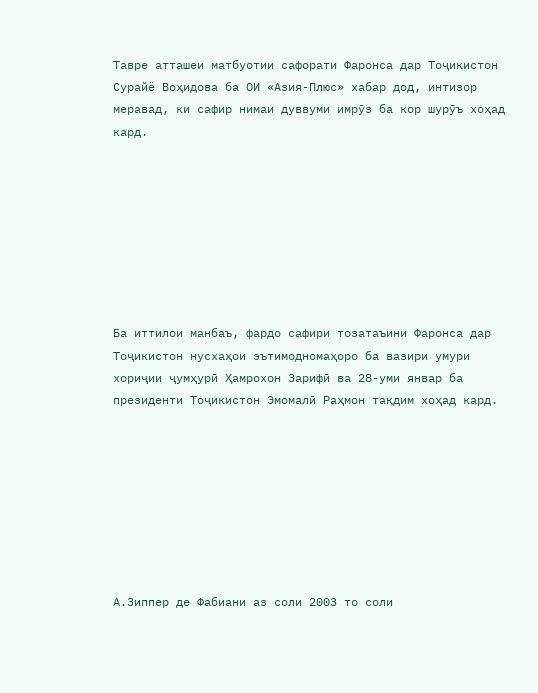Тавре атташеи матбуотии сафорати Фаронса дар Тоҷикистон Сурайё Воҳидова ба ОИ «Азия-Плюс» хабар дод, интизор меравад, ки сафир нимаи дуввуми имрӯз ба кор шурӯъ хоҳад кард.








Ба иттилои манбаъ, фардо сафири тозатаъини Фаронса дар Тоҷикистон нусхаҳои эътимодномаҳоро ба вазири умури хориҷии ҷумҳурӣ Ҳамрохон Зарифӣ ва 28-уми январ ба президенти Тоҷикистон Эмомалӣ Раҳмон тақдим хоҳад кард.








А.Зиппер де Фабиани аз соли 2003 то соли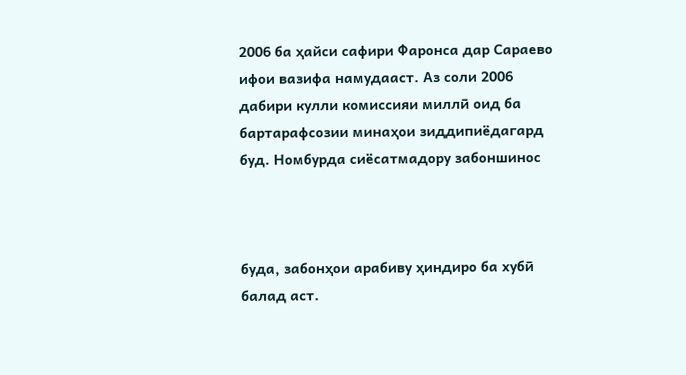2006 ба ҳайси сафири Фаронса дар Сараево ифои вазифа намудааст. Аз соли 2006 дабири кулли комиссияи миллӣ оид ба бартарафсозии минаҳои зиддипиёдагард буд. Номбурда сиёсатмадору забоншинос



буда, забонҳои арабиву ҳиндиро ба хубӣ балад аст.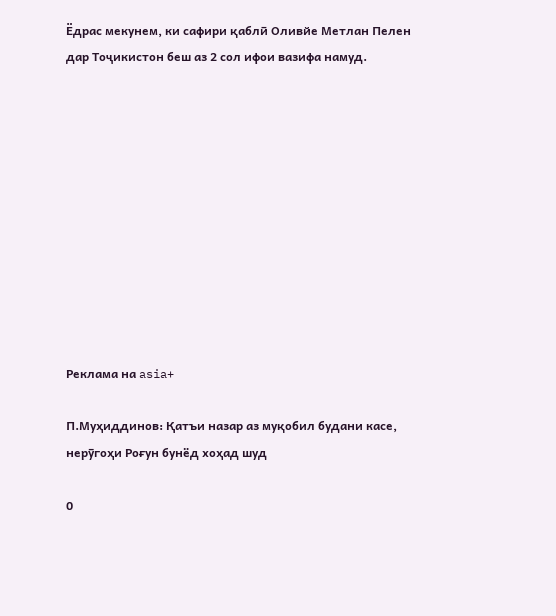Ёдрас мекунем, ки сафири қаблӣ Оливйе Метлан Пелен дар Тоҷикистон беш аз 2 сол ифои вазифа намуд.











Реклама на asia+

П.Муҳиддинов: Қатъи назар аз муқобил будани касе, нерӯгоҳи Роғун бунёд хоҳад шуд

0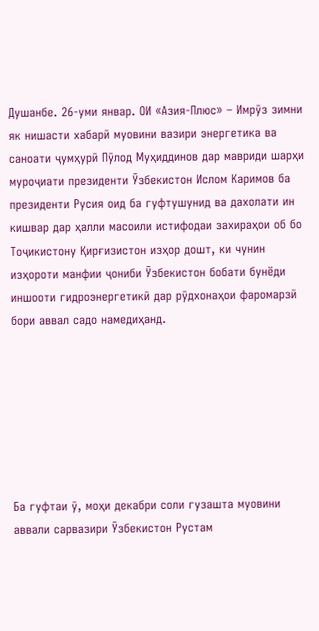Душанбе. 26-уми январ. ОИ «Азия-Плюс» – Имрӯз зимни як нишасти хабарӣ муовини вазири энергетика ва саноати ҷумҳурӣ Пӯлод Муҳиддинов дар мавриди шарҳи муроҷиати президенти Ӯзбекистон Ислом Каримов ба президенти Русия оид ба гуфтушунид ва дахолати ин кишвар дар ҳалли масоили истифодаи захираҳои об бо Тоҷикистону Қирғизистон изҳор дошт, ки чунин изҳороти манфии ҷониби Ӯзбекистон бобати бунёди иншооти гидроэнергетикӣ дар рӯдхонаҳои фаромарзӣ бори аввал садо намедиҳанд.







Ба гуфтаи ӯ, моҳи декабри соли гузашта муовини аввали сарвазири Ӯзбекистон Рустам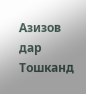Азизов дар Тошканд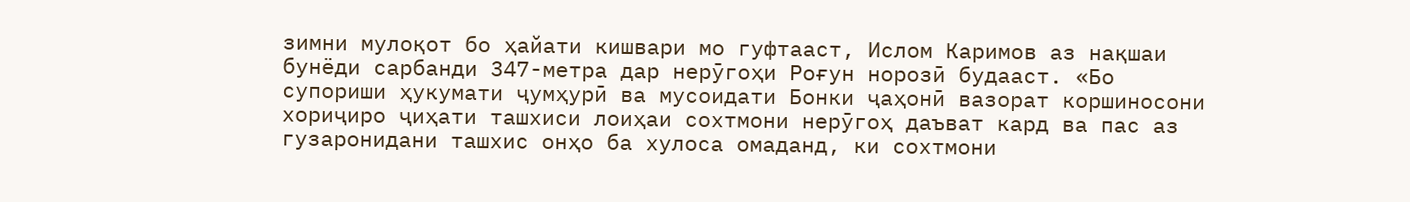зимни мулоқот бо ҳайати кишвари мо гуфтааст, Ислом Каримов аз нақшаи бунёди сарбанди 347-метра дар нерӯгоҳи Роғун норозӣ будааст. «Бо супориши ҳукумати ҷумҳурӣ ва мусоидати Бонки ҷаҳонӣ вазорат коршиносони хориҷиро ҷиҳати ташхиси лоиҳаи сохтмони нерӯгоҳ даъват кард ва пас аз гузаронидани ташхис онҳо ба хулоса омаданд, ки сохтмони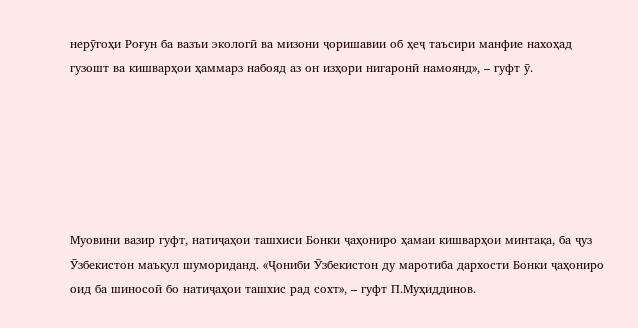нерӯгоҳи Роғун ба вазъи экологӣ ва мизони ҷоришавии об ҳеҷ таъсири манфие нахоҳад гузошт ва кишварҳои ҳаммарз набояд аз он изҳори нигаронӣ намоянд», – гуфт ӯ.






Муовини вазир гуфт, натиҷаҳои ташхиси Бонки ҷаҳониро ҳамаи кишварҳои минтақа, ба ҷуз Ӯзбекистон маъқул шумориданд. «Ҷониби Ӯзбекистон ду маротиба дархости Бонки ҷаҳониро оид ба шиносоӣ бо натиҷаҳои ташхис рад сохт», – гуфт П.Муҳиддинов.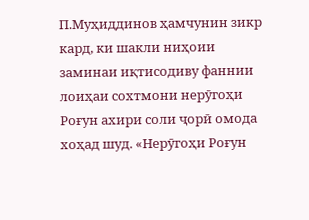П.Муҳиддинов ҳамчунин зикр кард, ки шакли ниҳоии заминаи иқтисодиву фаннии лоиҳаи сохтмони нерӯгоҳи Роғун ахири соли ҷорӣ омода хоҳад шуд. «Нерӯгоҳи Роғун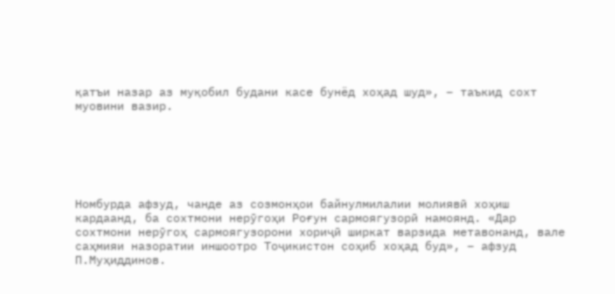қатъи назар аз муқобил будани касе бунёд хоҳад шуд», – таъкид сохт муовини вазир.






Номбурда афзуд, чанде аз созмонҳои байнулмилалии молиявӣ хоҳиш кардаанд, ба сохтмони нерӯгоҳи Роғун сармоягузорӣ намоянд. «Дар сохтмони нерӯгоҳ сармоягузорони хориҷӣ ширкат варзида метавонанд, вале саҳмияи назоратии иншоотро Тоҷикистон соҳиб хоҳад буд», – афзуд П.Муҳиддинов.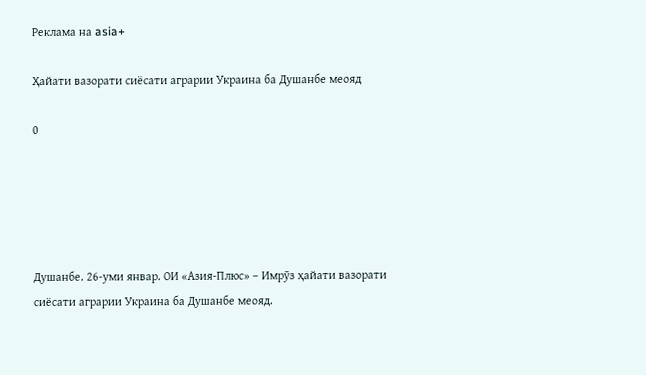Реклама на asia+

Ҳайати вазорати сиёсати аграрии Украина ба Душанбе меояд

0





Душанбе. 26-уми январ. ОИ «Азия-Плюс» – Имрӯз ҳайати вазорати сиёсати аграрии Украина ба Душанбе меояд.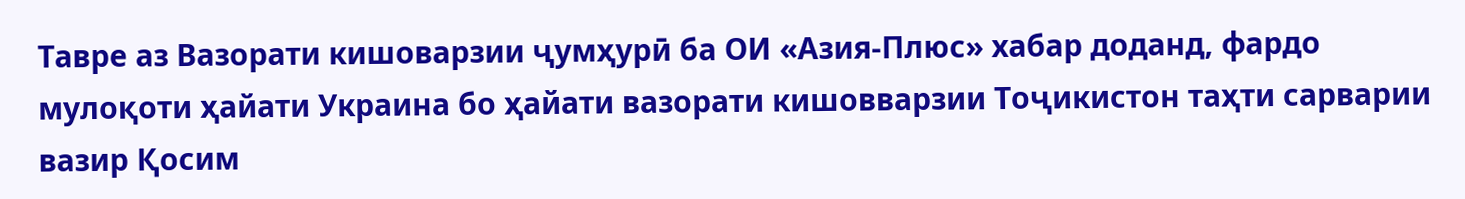Тавре аз Вазорати кишоварзии ҷумҳурӣ ба ОИ «Азия-Плюс» хабар доданд, фардо мулоқоти ҳайати Украина бо ҳайати вазорати кишовварзии Тоҷикистон таҳти сарварии вазир Қосим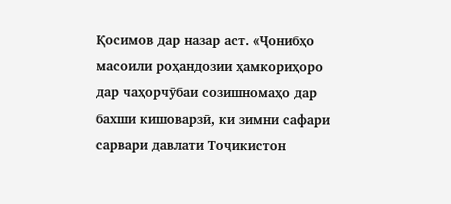Қосимов дар назар аст. «Ҷонибҳо масоили роҳандозии ҳамкориҳоро дар чаҳорчӯбаи созишномаҳо дар бахши кишоварзӣ, ки зимни сафари сарвари давлати Тоҷикистон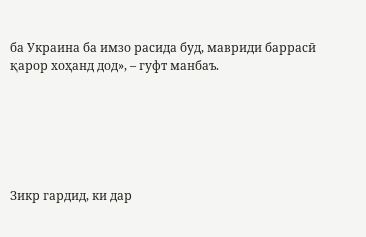ба Украина ба имзо расида буд, мавриди баррасӣ қарор хоҳанд дод», – гуфт манбаъ.






Зикр гардид, ки дар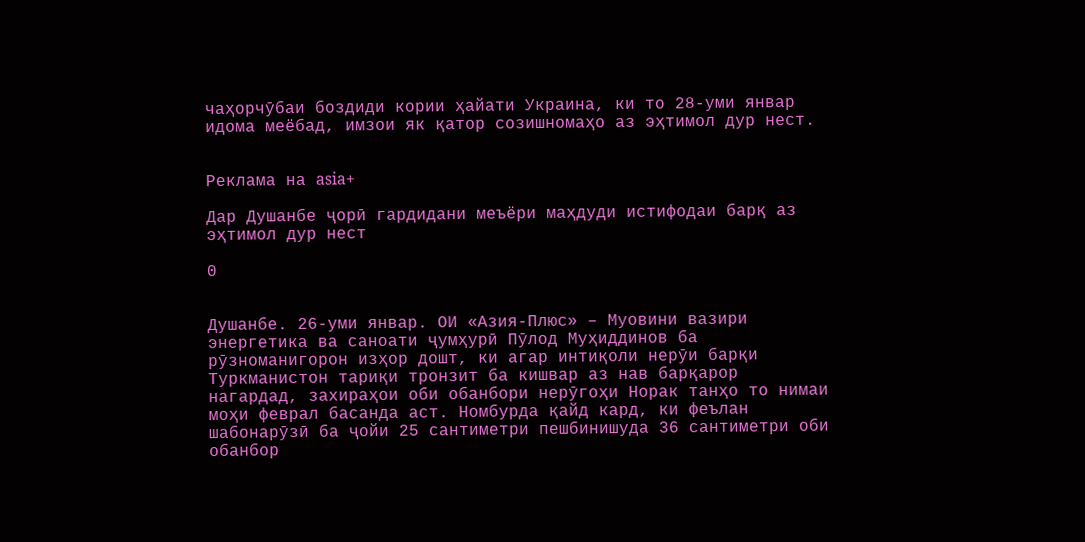чаҳорчӯбаи боздиди кории ҳайати Украина, ки то 28-уми январ идома меёбад, имзои як қатор созишномаҳо аз эҳтимол дур нест.


Реклама на asia+

Дар Душанбе ҷорӣ гардидани меъёри маҳдуди истифодаи барқ аз эҳтимол дур нест

0


Душанбе. 26-уми январ. ОИ «Азия-Плюс» – Муовини вазири энергетика ва саноати ҷумҳурӣ Пӯлод Муҳиддинов ба рӯзноманигорон изҳор дошт, ки агар интиқоли нерӯи барқи Туркманистон тариқи тронзит ба кишвар аз нав барқарор нагардад, захираҳои оби обанбори нерӯгоҳи Норак танҳо то нимаи моҳи феврал басанда аст. Номбурда қайд кард, ки феълан шабонарӯзӣ ба ҷойи 25 сантиметри пешбинишуда 36 сантиметри оби обанбор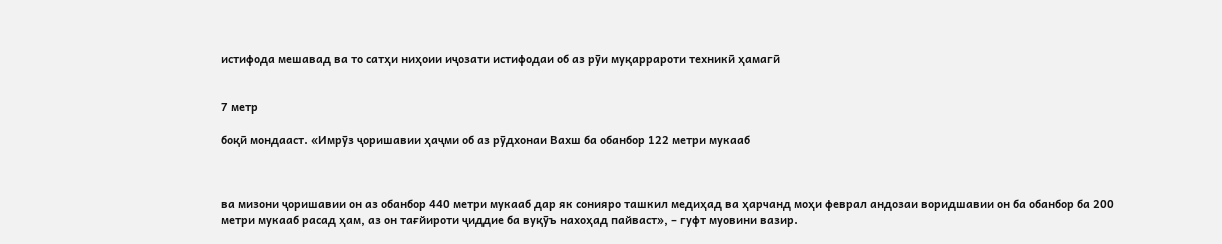истифода мешавад ва то сатҳи ниҳоии иҷозати истифодаи об аз рӯи муқаррароти техникӣ ҳамагӣ


7 метр

боқӣ мондааст. «Имрӯз ҷоришавии ҳаҷми об аз рӯдхонаи Вахш ба обанбор 122 метри мукааб



ва мизони ҷоришавии он аз обанбор 440 метри мукааб дар як сонияро ташкил медиҳад ва ҳарчанд моҳи феврал андозаи воридшавии он ба обанбор ба 200 метри мукааб расад ҳам, аз он тағйироти ҷиддие ба вуқӯъ нахоҳад пайваст», – гуфт муовини вазир.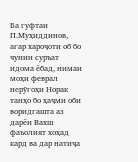Ба гуфтаи П.Муҳиддинов, агар хароҷоти об бо чунин суръат идома ёбад, нимаи моҳи феврал нерӯгоҳи Норак танҳо бо ҳаҷми оби воридгашта аз дарёи Вахш фаъолият хоҳад кард ва дар натиҷа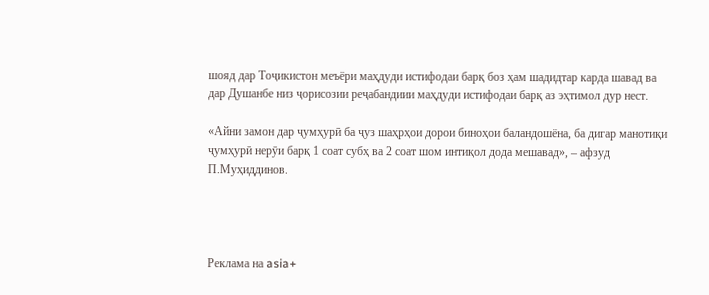шояд дар Тоҷикистон меъёри маҳдуди истифодаи барқ боз ҳам шадидтар карда шавад ва дар Душанбе низ ҷорисозии реҷабандиии маҳдуди истифодаи барқ аз эҳтимол дур нест.

«Айни замон дар ҷумҳурӣ ба ҷуз шаҳрҳои дорои биноҳои баландошёна, ба дигар манотиқи ҷумҳурӣ нерӯи барқ 1 соат субҳ ва 2 соат шом интиқол дода мешавад», – афзуд П.Муҳиддинов.




Реклама на asia+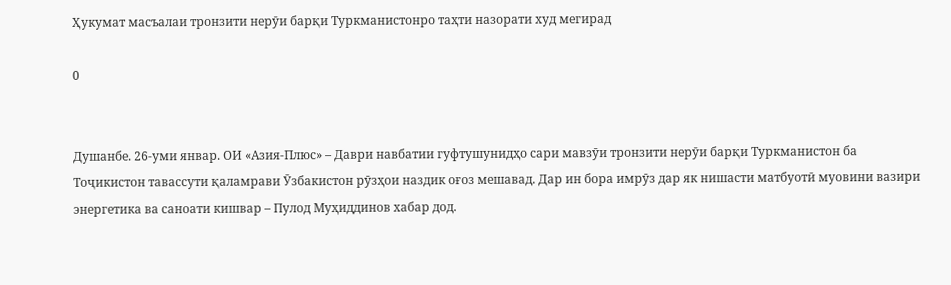Ҳукумат масъалаи тронзити нерӯи барқи Туркманистонро таҳти назорати худ мегирад

0


Душанбе. 26-уми январ. ОИ «Азия-Плюс» – Даври навбатии гуфтушунидҳо сари мавзӯи тронзити нерӯи барқи Туркманистон ба Тоҷикистон тавассути қаламрави Ӯзбакистон рӯзҳои наздик оғоз мешавад. Дар ин бора имрӯз дар як нишасти матбуотӣ муовини вазири энергетика ва саноати кишвар – Пулод Муҳиддинов хабар дод.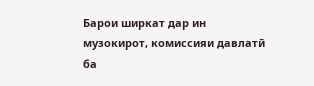Барои ширкат дар ин музокирот, комиссияи давлатӣ ба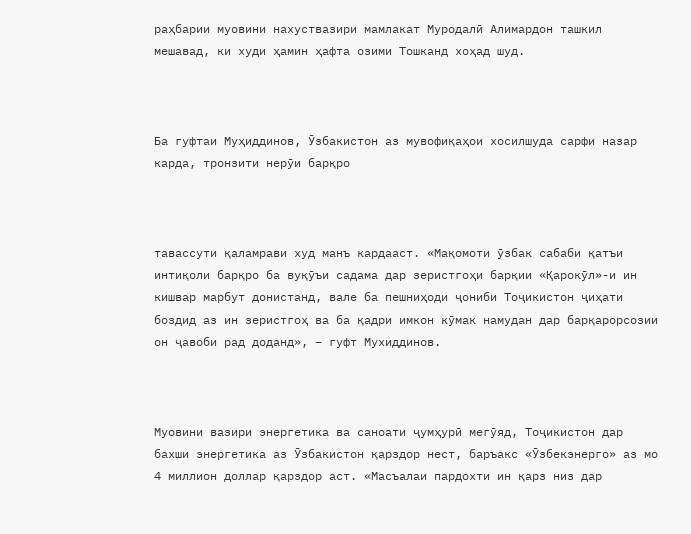раҳбарии муовини нахуствазири мамлакат Муродалӣ Алимардон ташкил мешавад, ки худи ҳамин ҳафта озими Тошканд хоҳад шуд.



Ба гуфтаи Муҳиддинов, Ӯзбакистон аз мувофиқаҳои хосилшуда сарфи назар карда, тронзити нерӯи барқро



тавассути қаламрави худ манъ кардааст. «Мақомоти ӯзбак сабаби қатъи интиқоли барқро ба вуқӯъи садама дар зеристгоҳи барқии «Қарокӯл»-и ин кишвар марбут донистанд, вале ба пешниҳоди ҷониби Тоҷикистон ҷиҳати боздид аз ин зеристгоҳ ва ба қадри имкон кӯмак намудан дар барқарорсозии он ҷавоби рад доданд», – гуфт Мухиддинов.



Муовини вазири энергетика ва саноати ҷумҳурӣ мегӯяд, Тоҷикистон дар бахши энергетика аз Ӯзбакистон қарздор нест, баръакс «Ӯзбекэнерго» аз мо 4 миллион доллар қарздор аст. «Масъалаи пардохти ин қарз низ дар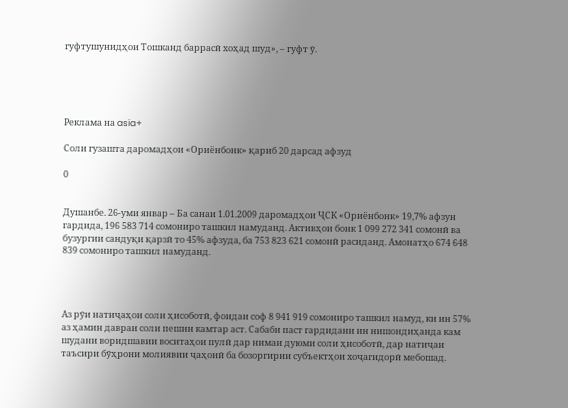гуфтушунидҳои Тошканд баррасӣ хоҳад шуд», – гуфт ӯ.





Реклама на asia+

Соли гузашта даромадҳои «Ориёнбонк» қариб 20 дарсад афзуд

0


Душанбе. 26-уми январ – Ба санаи 1.01.2009 даромадҳои ҶСК «Ориёнбонк» 19,7% афзун гардида, 196 583 714 сомониро ташкил намуданд. Активҳои бонк 1 099 272 341 сомонӣ ва бузургии сандуқи қарзӣ то 45% афзуда, ба 753 823 621 сомонӣ расиданд. Амонатҳо 674 648 839 сомониро ташкил намуданд.




Аз рӯи натиҷаҳои соли ҳисоботӣ, фоидаи соф 8 941 919 сомониро ташкил намуд, ки ин 57% аз ҳамин давраи соли пешин камтар аст. Сабаби паст гардидани ин нишондиҳанда кам шудани воридшавии воситаҳои пулӣ дар нимаи дуюми соли ҳисоботӣ, дар натиҷаи таъсири бӯҳрони молиявии ҷаҳонӣ ба бозоргирии субъектҳои хоҷагидорӣ мебошад.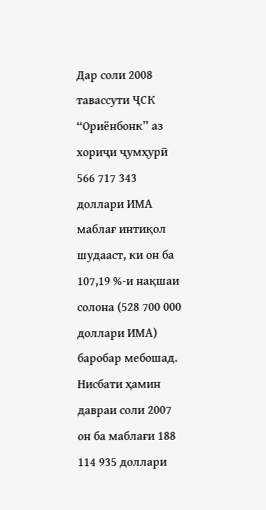Дар соли 2008 тавассути ҶСК “Ориёнбонк” аз хориҷи ҷумҳурӣ 566 717 343 доллари ИМА маблағ интиқол шудааст, ки он ба 107,19 %-и нақшаи солона (528 700 000 доллари ИМА) баробар мебошад. Нисбати ҳамин давраи соли 2007 он ба маблағи 188 114 935 доллари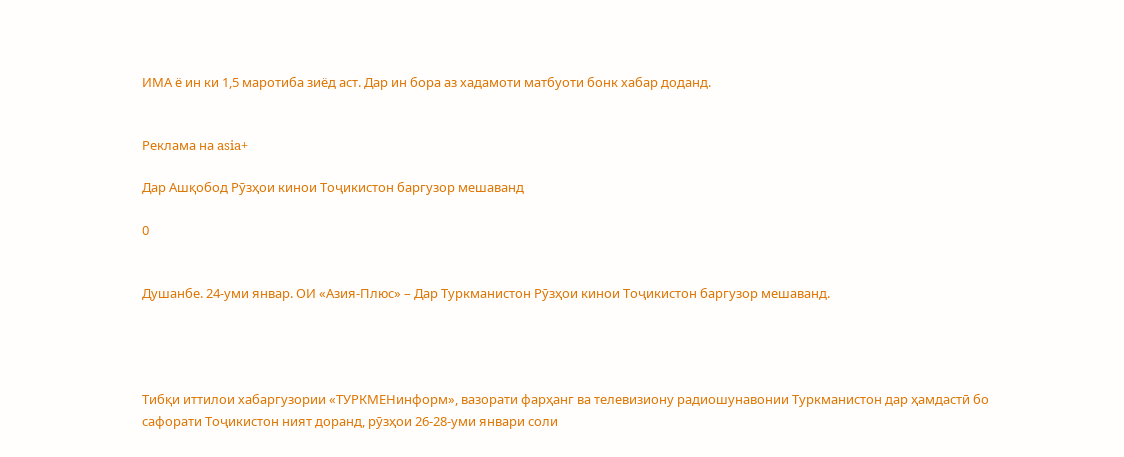ИМА ё ин ки 1,5 маротиба зиёд аст. Дар ин бора аз хадамоти матбуоти бонк хабар доданд.


Реклама на asia+

Дар Ашқобод Рӯзҳои кинои Тоҷикистон баргузор мешаванд

0


Душанбе. 24-уми январ. ОИ «Азия-Плюс» – Дар Туркманистон Рӯзҳои кинои Тоҷикистон баргузор мешаванд.




Тибқи иттилои хабаргузории «ТУРКМЕНинформ», вазорати фарҳанг ва телевизиону радиошунавонии Туркманистон дар ҳамдастӣ бо сафорати Тоҷикистон ният доранд, рӯзҳои 26-28-уми январи соли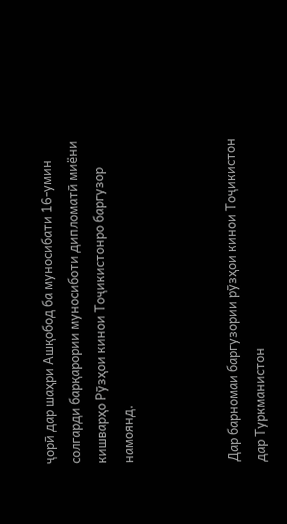ҷорӣ дар шаҳри Ашқобод ба муносибати 16-умин солгарди барқарории муносиботи дипломатӣ миёни кишварҳо Рӯзҳои кинои Тоҷикистонро баргузор намоянд.



Дар барномаи баргузории рӯзҳои кинои Тоҷикистон дар Туркманистон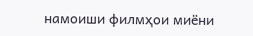намоиши филмҳои миёни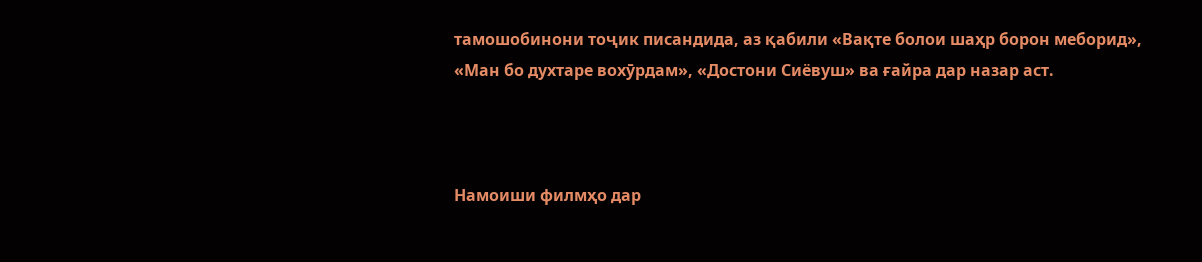тамошобинони тоҷик писандида, аз қабили «Вақте болои шаҳр борон меборид», «Ман бо духтаре вохӯрдам», «Достони Сиёвуш» ва ғайра дар назар аст.



Намоиши филмҳо дар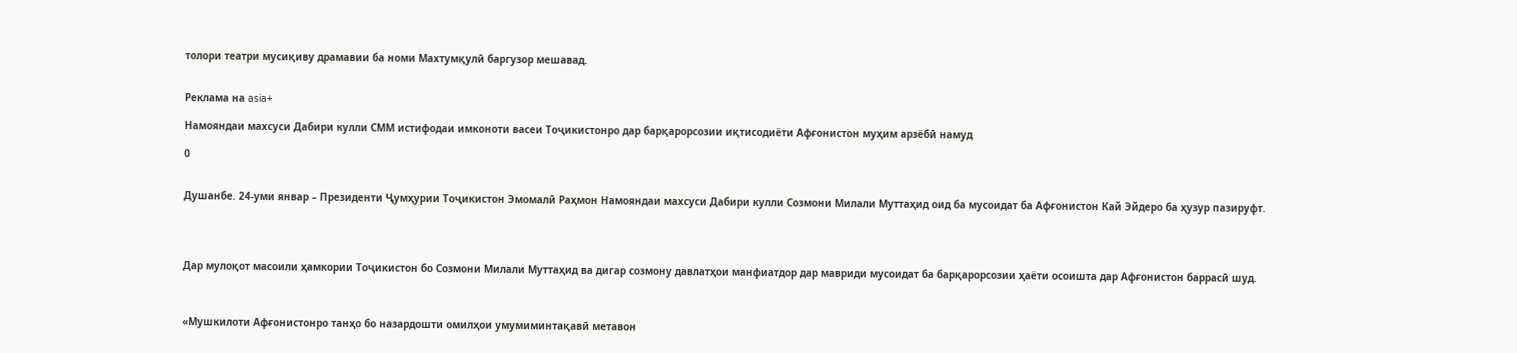толори театри мусиқиву драмавии ба номи Махтумқулӣ баргузор мешавад.


Реклама на asia+

Намояндаи махсуси Дабири кулли СММ истифодаи имконоти васеи Тоҷикистонро дар барқарорсозии иқтисодиёти Афғонистон муҳим арзёбӣ намуд

0


Душанбе. 24-уми январ – Президенти Ҷумҳурии Тоҷикистон Эмомалӣ Раҳмон Намояндаи махсуси Дабири кулли Созмони Милали Муттаҳид оид ба мусоидат ба Афғонистон Кай Эйдеро ба ҳузур пазируфт.




Дар мулоқот масоили ҳамкории Тоҷикистон бо Созмони Милали Муттаҳид ва дигар созмону давлатҳои манфиатдор дар мавриди мусоидат ба барқарорсозии ҳаёти осоишта дар Афғонистон баррасӣ шуд.



«Мушкилоти Афғонистонро танҳо бо назардошти омилҳои умумиминтақавӣ метавон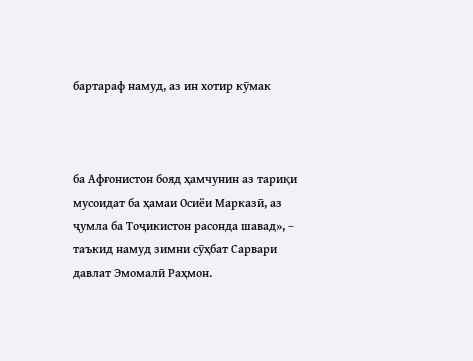бартараф намуд, аз ин хотир кӯмак



ба Афғонистон бояд ҳамчунин аз тариқи мусоидат ба ҳамаи Осиёи Марказӣ, аз ҷумла ба Тоҷикистон расонда шавад», – таъкид намуд зимни сӯҳбат Сарвари давлат Эмомалӣ Раҳмон.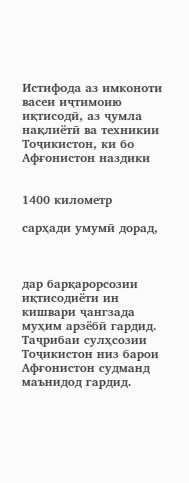Истифода аз имконоти васеи иҷтимоию иқтисодӣ, аз ҷумла нақлиётӣ ва техникии Тоҷикистон, ки бо Афғонистон наздики


1400 километр

сарҳади умумӣ дорад,



дар барқарорсозии иқтисодиёти ин кишвари ҷангзада муҳим арзёбӣ гардид. Таҷрибаи сулҳсозии Тоҷикистон низ барои Афғонистон судманд маънидод гардид.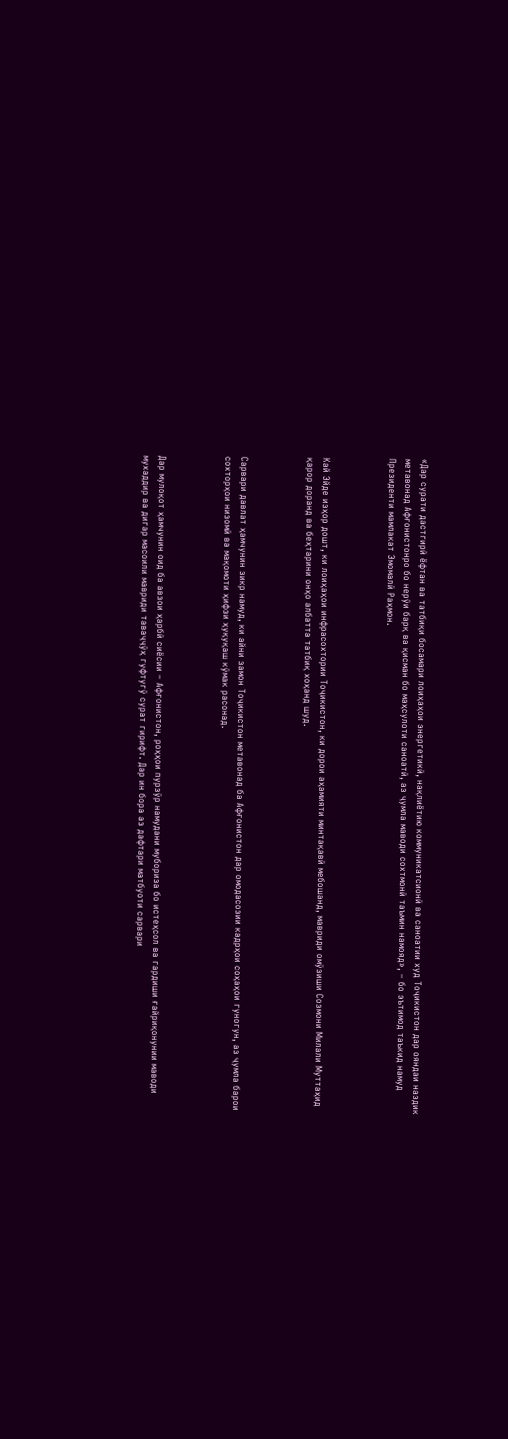«Дар сурати дастгирӣ ёфтан ва татбиқи босамари лоиҳаҳои энергетикӣ, нақлиётию коммуникатсионӣ ва саноатии худ Тоҷикистон дар ояндаи наздик метавонад Афғонистонро бо нерӯи барқ ва қисман бо маҳсулоти саноатӣ, аз ҷумла маводи сохтмонӣ таъмин намояд», – бо эътимод таъкид намуд Президенти мамлакат Эмомалӣ Раҳмон.



Кай Эйде изҳор дошт, ки лоиҳаҳои инфрасохтории Тоҷикистон, ки дорои аҳамияти минтақавӣ мебошанд, мавриди омӯзиши Созмони Милали Муттаҳид қарор доранд ва беҳтарини онҳо албатта татбиқ хоҳанд шуд.



Сарвари давлат ҳамчунин зикр намуд, ки айни замон Тоҷикистон метавонад ба Афғонистон дар омодасозии кадрҳои соҳаҳои гуногун, аз ҷумла барои сохторҳои низомӣ ва мақомоти ҳифзи ҳуқуқаш кӯмак расонад.



Дар мулоқот ҳамчунин оид ба авзои ҳарбӣ сиёсии – Афғонистон, роҳҳои пурзӯр намудани мубориза бо истеҳсол ва гардиши ғайриқонунии маводи мухаддир ва дигар масоили мавриди таваҷҷӯҳ гуфтугӯ сурат гирифт. Дар ин бора аз дафтари матбуоти сарвари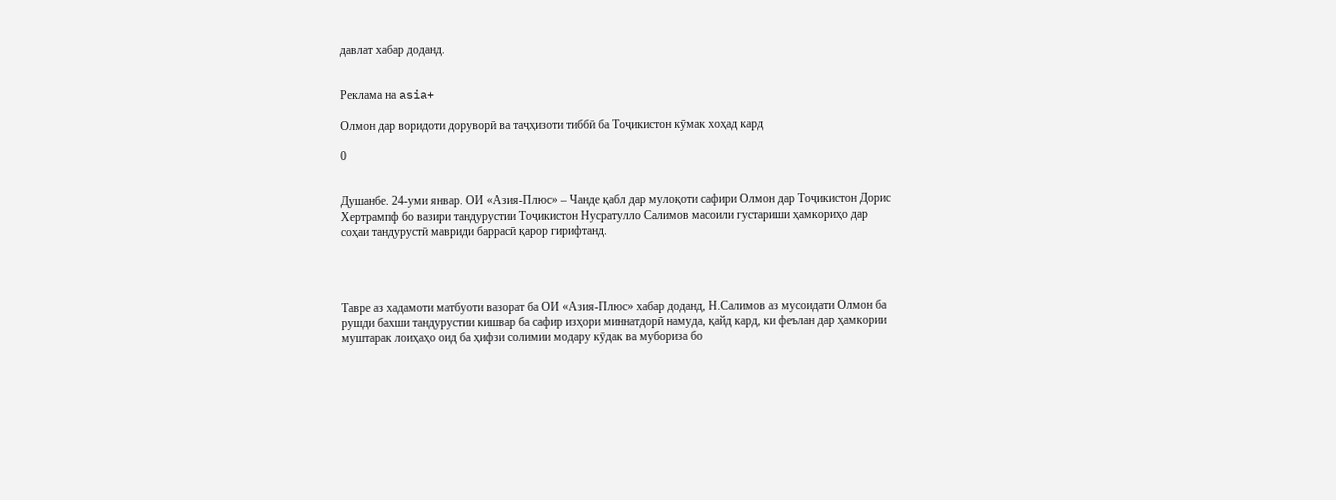давлат хабар доданд.


Реклама на asia+

Олмон дар воридоти доруворӣ ва таҷҳизоти тиббӣ ба Тоҷикистон кӯмак хоҳад кард

0


Душанбе. 24-уми январ. ОИ «Азия-Плюс» – Чанде қабл дар мулоқоти сафири Олмон дар Тоҷикистон Дорис Хертрампф бо вазири тандурустии Тоҷикистон Нусратулло Салимов масоили густариши ҳамкориҳо дар соҳаи тандурустӣ мавриди баррасӣ қарор гирифтанд.




Тавре аз хадамоти матбуоти вазорат ба ОИ «Азия-Плюс» хабар доданд, Н.Салимов аз мусоидати Олмон ба рушди бахши тандурустии кишвар ба сафир изҳори миннатдорӣ намуда, қайд кард, ки феълан дар ҳамкории муштарак лоиҳаҳо оид ба ҳифзи солимии модару кӯдак ва мубориза бо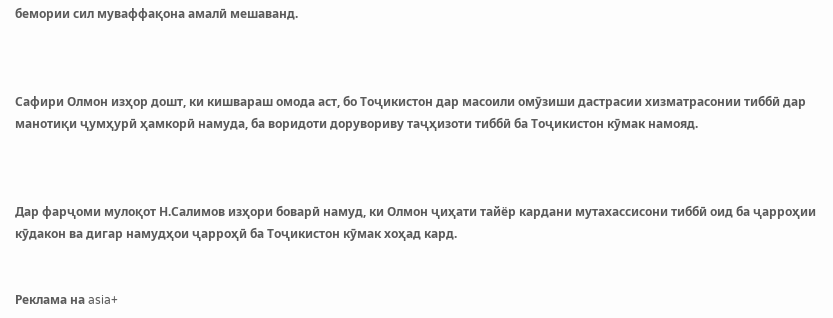бемории сил муваффақона амалӣ мешаванд.



Сафири Олмон изҳор дошт, ки кишвараш омода аст, бо Тоҷикистон дар масоили омӯзиши дастрасии хизматрасонии тиббӣ дар манотиқи ҷумҳурӣ ҳамкорӣ намуда, ба воридоти дорувориву таҷҳизоти тиббӣ ба Тоҷикистон кӯмак намояд.



Дар фарҷоми мулоқот Н.Салимов изҳори боварӣ намуд, ки Олмон ҷиҳати тайёр кардани мутахассисони тиббӣ оид ба ҷарроҳии кӯдакон ва дигар намудҳои ҷарроҳӣ ба Тоҷикистон кӯмак хоҳад кард.


Реклама на asia+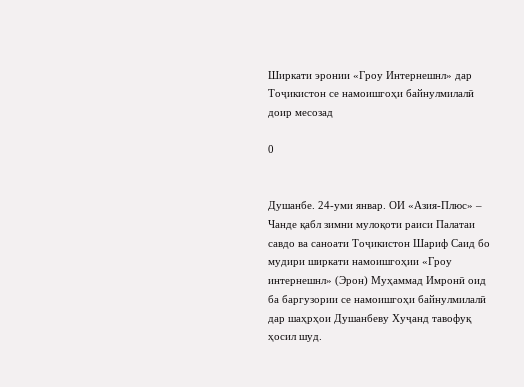Ширкати эронии «Гроу Интернешнл» дар Тоҷикистон се намоишгоҳи байнулмилалӣ доир месозад

0


Душанбе. 24-уми январ. ОИ «Азия-Плюс» – Чанде қабл зимни мулоқоти раиси Палатаи савдо ва саноати Тоҷикистон Шариф Саид бо мудири ширкати намоишгоҳии «Гроу интернешнл» (Эрон) Муҳаммад Имронӣ оид ба баргузории се намоишгоҳи байнулмилалӣ дар шаҳрҳои Душанбеву Хуҷанд тавофуқ ҳосил шуд.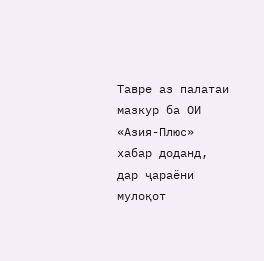Тавре аз палатаи мазкур ба ОИ «Азия-Плюс» хабар доданд, дар ҷараёни мулоқот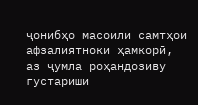ҷонибҳо масоили самтҳои афзалиятноки ҳамкорӣ, аз ҷумла роҳандозиву густариши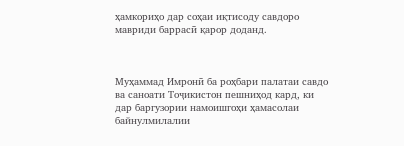ҳамкориҳо дар соҳаи иқтисоду савдоро мавриди баррасӣ қарор доданд.



Муҳаммад Имронӣ ба роҳбари палатаи савдо ва саноати Тоҷикистон пешниҳод кард, ки дар баргузории намоишгоҳи ҳамасолаи байнулмилалии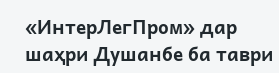«ИнтерЛегПром» дар шаҳри Душанбе ба таври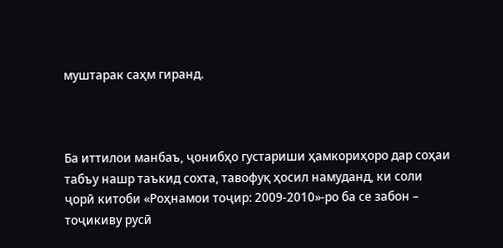муштарак саҳм гиранд.



Ба иттилои манбаъ, ҷонибҳо густариши ҳамкориҳоро дар соҳаи табъу нашр таъкид сохта, тавофуқ ҳосил намуданд, ки соли ҷорӣ китоби «Роҳнамои тоҷир: 2009-2010»-ро ба се забон – тоҷикиву русӣ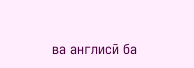ва англисӣ ба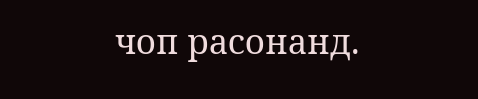чоп расонанд.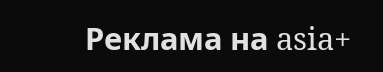Реклама на asia+